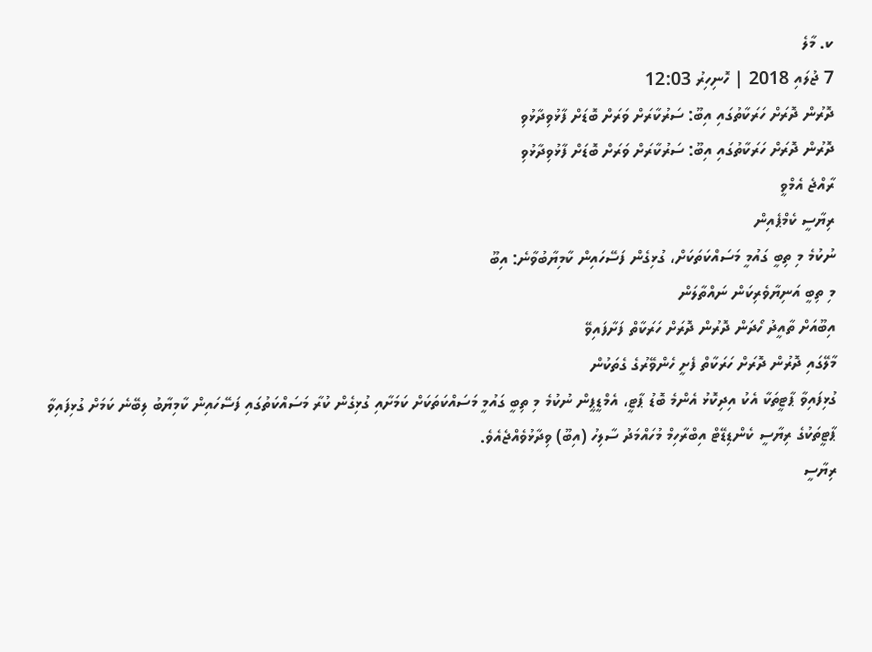ކ. މާލެ
7 ޖުލައި 2018 | ހޮނިހިރު 12:03
ދޮރުން ދޮރަށް ހަރަކާތުގައި އިބޫ: ސަރުކާރަށް ވަރަށް ބޮޑަށް ފާޅުވިދާޅުވި
ދޮރުން ދޮރަށް ހަރަކާތުގައި އިބޫ: ސަރުކާރަށް ވަރަށް ބޮޑަށް ފާޅުވިދާޅުވި
ރާއްޖެ އެމްވީ
ރިޔާސީ ކެމްޕެއިން
ނުކުމެ މި ތިބީ ގައުމީ މަސައްކަތަކަށް، ގުޅިގެން ފަސޭހައިން ކާމިޔާބުވާނެ: އިބޫ
މި ތިބީ އަނިޔާވެރިކަން ނައްތާލަން
އިބޫއަށް ތާއީދު ހޯދަން ދޮރުން ދޮރަށް ހަރަކާތް ފަށާފައިވޭ
މާލޭގައި ދޮރުން ދޮރަށް ހަރަކާތް ފެށީ ހެންވޭރުގެ ގެތަކުން
ގުޅިފައިވާ ޕާޓީތަކާ އެކު އިދިކޮޅު އެންމެ ބޮޑު ޕާޓީ، އެމްޑީޕީން ނުކުމެ މި ތިބީ ގައުމީ މަސައްކަތަކަށް ކަމަށާއި ގުޅިގެން ކުރާ މަސައްކަތުގައި ފަސޭހައިން ކާމިޔާބު ލިބޭނެ ކަމަށް ގުޅިފައިވާ ޕާޓީތަކުގެ ރިޔާސީ ކެންޑިޑޭޓް އިބްރާހިމް މުހައްމަދު ސާލިހު (އިބޫ) ވިދާޅުވެއްޖެއެވެ.
ރިޔާސީ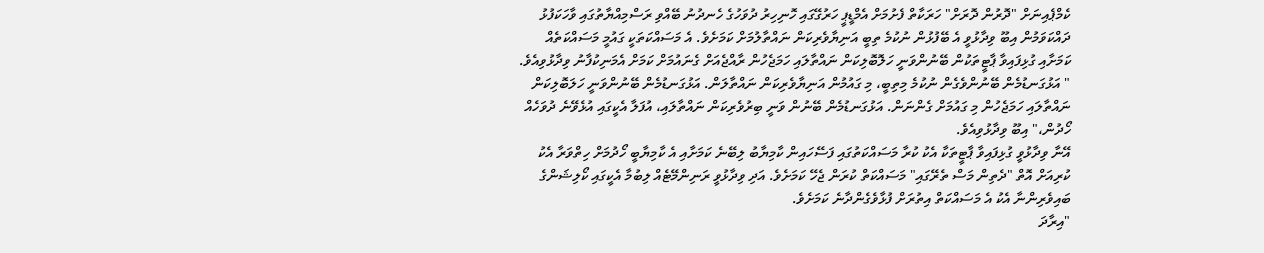ކެމްޕެއިނަށް "ދޮރުން ދޮރަށް" ހަރަކާތް ފެށުމަށް އެމްޑީޕީ ހަރުގޭގައި ހޮނިހިރު ދުވަހުގެ ހެނދުނު ބޭއްވި ރަސްމިއްޔާތުގައި ވާހަކަފުޅު ދައްކަވަމުން އިބޫ ވިދާޅުވީ އެ ބޭފުޅުން ނުކުމެ ތިބީ އަނިޔާވެރިކަން ނައްތާލުމަށް ކަމަށެވެ. އެ މަސައްކަތަކީ ގައުމީ މަސައްކަތެއް ކަމަށާއި ގުޅިފައިވާ ޕާޓީތަކުން ބޭނުންވަނީ ހަލޮބޮލިކަން ނައްތާލައި ހަމަޖެހުން ރާއްޖެއަށް ގެނައުމަށް ކަމަށް އެމަނިކުފާނު ވިދާޅުވިއެވެ.
" އަޅުގަނޑުމެން ބޭނުންވެގެން ނުކުމެ މިތިބީ، މި ގައުމުން އަނިޔާވެރިކަން ނައްތާލަން. އަޅުގަނޑުމެން ބޭނުންވަނީ ހަލަބޮލިކަން ނައްތާލައި ހަމަޖެހުން މި ގައުމަށް ގެންނަން. އަޅުގަނޑުމެން ބޭނުން ވަނީ ބިރުވެރިކަން ނައްތާލައި، އުފަލާ އެކީގައި އުޅެވޭނެ ދުވަހެއް ހޯދުން،" އިބޫ ވިދާޅުވިއެވެ.
އޭނާ ވިދާޅުވީ ގުޅިފައިވާ ޕާޓީތަކާ އެކު ކުރާ މަސައްކަތުގައި ފަސޭހައިން ކާމިޔާބު ލިބޭނެ ކަމަށާއި އެ ކާމިޔާބީ ހޯދުމަށް ހިތްވަރާ އެކު ކުރިއަށް އޮތް "ދެތިން މަސް ތެރޭގައި" މަސައްކަތް ކުރަން ޖެހޭ ކަމަށެވެ. އަދި ވިދާޅުވީ ރަނިންމޭޓެއް ލިބުމާ އެކީގައި ކޯލިޝަންގެ ބައިވެރިންނާ އެކު އެ މަސައްކަތް އިތުރަށް ފުޅާވެގެންދާނެ ކަމަށެވެ.
"އިރާދަ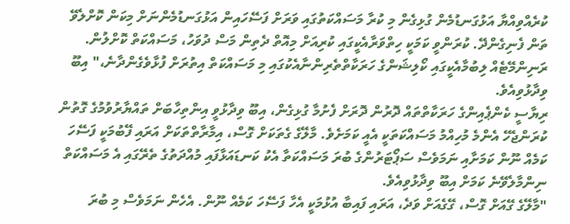ކުރެއްވިއްޔާ އަޅުގަނޑުމެން ގުޅިގެން މި ކުރާ މަސައްކަތުގައި ވަރަށް ފަސޭހައިން އަޅުގަނޑުމެންނަށް މިކަން ކޮށްލެވޭ ތަން ފެނިގެންދޭ. ކުރަންވީ ކަމަކީ ހިތްވަރާއެކީގައި ކުރިއަށް މިއޮތް ދެތިން މަސް ދުވަހު، މަސައްކަތް ކޮށްލުން. ރަނިންމޭޓެއް ލިބުމާއެކީގައި ކޯލިޝަންގެ ހަރަކާތްތެރިންނާއެކުގައި މި މަސައްކަތް އިތުރަށް ފުޅާވެގެންދާނެ،" އިބޫ ވިދާޅުވިއެވެ.
ރިޔާސީ ކެންޕެއިންގެ ހަރަކާތްތައް ދޮރުން ދޮރަށް ފެށުމާ ގުޅިގެން، އިބޫ ވިދާޅުވީ އިންތިހާބަށް ތައްޔާރުވުމުގެ ގޮތުން ކުރަންޖެހޭ އެންމެ މުހިއްމު މަސައްކަތަކީ އެއީ ކަމަށެވެ. މާލޭގެ ގެތަކަށް ގޮސް، އިމާރާތްތަކަށް އަރައި ފޭބުމަކީ ފަސޭހަ ކަމެއް ނޫން ކަމަށާއި ނަމަވެސް ސަޕޯޓަރުންގެ ބުރަ މަސައްކަތާ އެކު ކަނޑައަޅާފައި މުއްދަތުގެ ތެރޭގައި އެ މަސައްކަތް ނިންމާލެވޭނެ ކަމަށް އިބޫ ވިދާޅުވިއެވެ.
"މާލޭގެ ގޭއަށް ގޮސް، ގޭގެއަށް ވަދެ، އަރައި ފައިބާ އުޅުމަކީ އެހާ ފަސޭހަ ކަމެއް ނޫން. އެހެން ނަމަވެސް މި ބުރަ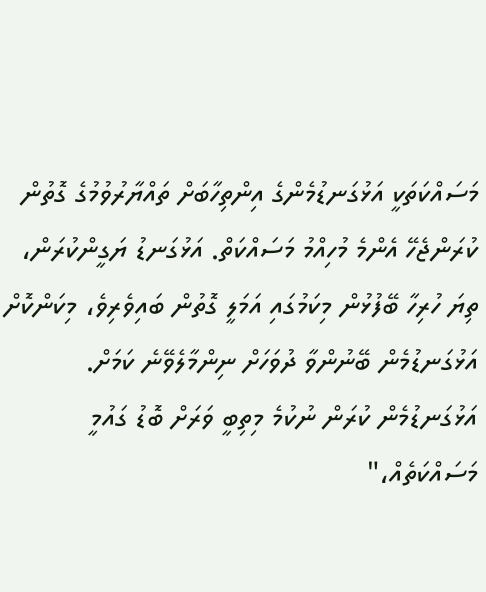މަސައްކަތަކީ އަޅުގަނޑުމެންގެ އިންތިހާބަށް ތައްޔާރުވުމުގެ ގޮތުން ކުރަންޖެހޭ އެންމެ މުހިއްމު މަސައްކަތް. އަޅުގަނޑު ޔަގީންކުރަން، ތިޔަ ހުރިހާ ބޭފުޅުން މިކަމުގައި އަމަލީ ގޮތުން ބައިވެރިވެ، މިކަންކޮށް އަޅުގަނޑުމެން ބޭނުންވާ ދުވަހަށް ނިންމާލެވޭނެ ކަމަށް. އަޅުގަނޑުމެން ކުރަން ނުކުމެ މިތިބީ ވަރަށް ބޮޑު ގައުމީ މަސައްކަތެއް،"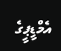އެމްޑީޕީގެ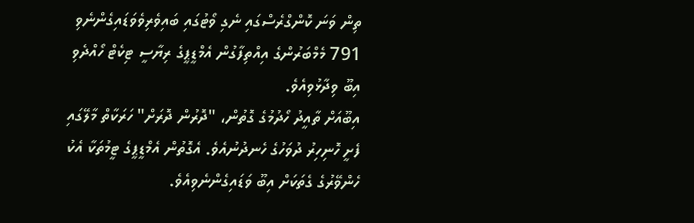ތިން ވަނަ ކޮންގްރެސްގައި ނެގި ވޯޓުގައި ބައިވެރިވެވަޑައިގެންނެވި 791 މެމްބަރުންގެ އިއްތިފާގުން އެމްޑީޕީގެ ރިޔާސީ ޓިކެޓް ހޯއްދެވި އިބޫ ވިދާޅުވިއެވެ.
އިބޫއަށް ތާއީދު ހޯދުމުގެ ގޮތުން، "ދޮރުން ދޮރަށް" ހަރަކާތް މާލޭގައި ފެށީ ހޮނިހިރު ދުވަހުގެ ހެނދުނުއެވެ. އެގޮތުން އެމްޑީޕީގެ ޓީމުތަކާ އެކު ހެންވޭރުގެ ގެތަކަށް އިބޫ ވަޑައިގެންނެވިއެވެ.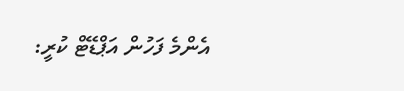އެންމެ ފަހުން އަޕްޑޭޓް ކުރީ: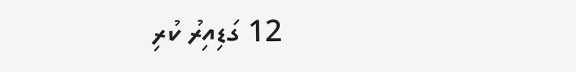12 ގަޑިއިރު ކުރި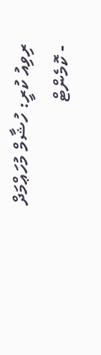ރިވިއު ކުރީ: ހުޝާމް މުހަޢްމަދް
- ކޮމެންޓް